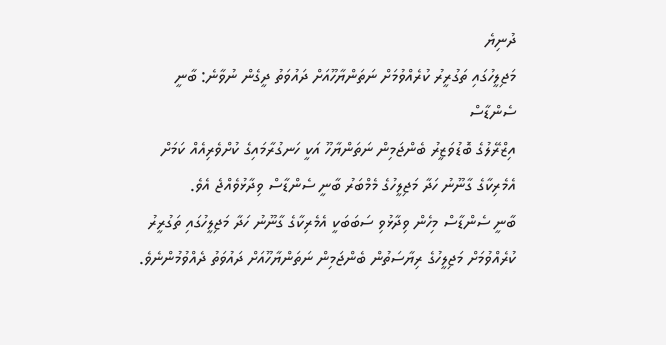ދުނިޔެ
މަޖިލީހުގައި ތަގުރީރު ކުރެއްވުމަށް ނަތަންޔާހޫއަށް ދައުވަތު ދީގެން ނުވާނެ: ބާނީ ސެންޑާސް
އިޒްރޭލުގެ ބޮޑުވަޒީރު ބެންޖަމިން ނަތަންޔާހޫ އަކީ ހަނގުރާމައިގެ ކުށްވެރިއެއް ކަމަށް އެމެރިކާގެ ގާނޫނު ހަދާ މަޖިލީހުގެ މެމްބަރު ބާނީ ސެންޑާސް ވިދާޅުވެއްޖެ އެވެ.
ބާނީ ސެންޑާސް މިހެން ވިދާޅުވި ސަބަބަކީ އެމެރިކާގެ ގާނޫނު ހަދާ މަޖިލީހުގައި ތަގުރީރު ކުރެއްވުމަށް މަޖިލީހުގެ ރިޔާސަތުން ބެންޖަމިން ނަތަންޔާހޫއަށް ދައުވަތު ދެއްވުމުންނެވެ.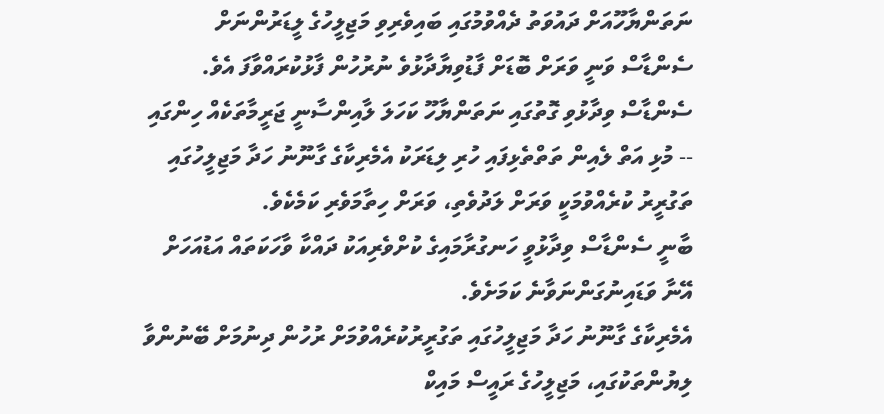ނަތަންޔާހޫއަށް ދައުވަތު ދެއްވުމުގައި ބައިވެރިވި މަޖިލީހުގެ ލީޑަރުންނަށް ސެންޑާސް ވަނީ ވަރަށް ބޮޑަށް ފާޑުވިޔާދާޅުވެ ނުރުހުން ފާޅުކުރައްވާފަ އެވެ.
ސެންޑާސް ވިދާޅުވި ގޮތުގައި ނަތަންޔާހޫ ކަހަލަ ލާއިންސާނީ ޖަރީމާތަކެއް ހިންގައި -- މުޅި އަތް ލެއިން ތަތްތެޅިފައި ހުރި ލިޑަރަކު އެމެރިކާގެ ގާނޫނު ހަދާ މަޖިލީހުގައި ތަގުރީރު ކުރެއްވުމަކީ ވަރަށް ލަދުވެތި، ވަރަށް ހިތާމަވެރި ކަމެކެވެ.
ބާނީ ސެންޑާސް ވިދާޅުވީ ހަނގުރާމައިގެ ކުށްވެރިއަކު ދައްކާ ވާހަކަތައް އަޑުއަހަށް އޭނާ ވަޑައިނުގަންނަވާނެ ކަމަށެވެ.
އެމެރިކާގެ ގާނޫނު ހަދާ މަޖިލީހުގައި ތަގުރީރުކުރެއްވުމަށް ރުހުން ދިނުމަށް ބޭނުންވާ ލިޔުންތަކުގައި، މަޖިލީހުގެ ރައީސް މައިކް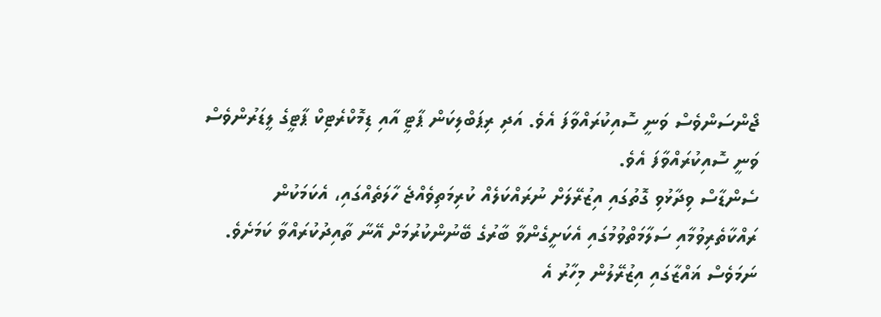ޖޯންސަންވެސް ވަނީ ސޮއިކުރައްވާފަ އެވެ. އަދި ރިޕަބްލިކަން ޕާޓީ އާއި ޑިމޮކްރެޓިކް ޕާޓީގެ ލީޑަރުންވެސް ވަނީ ސޮއިކުރައްވާފަ އެވެ.
ސެންޑާސް ވިދާޅުވި ގޮތުގައި އިޒުރޭލަށް ނުރައްކަލެއް ކުރިމަތިވެއްޖެ ހާލަތެއްގައި، އެކަމަކުން ރައްކާތެރިވުމާއި ސަލާމަތްވުމުގައި އެކަށީގެންވާ ބާރުގެ ބޭނުންކުރުމަށް އޭނާ ތާއިދުކުރައްވާ ކަމަށެވެ. ނަމަވެސް ޣައްޒާގައި އިޒުރޭލުން މިހާރު އެ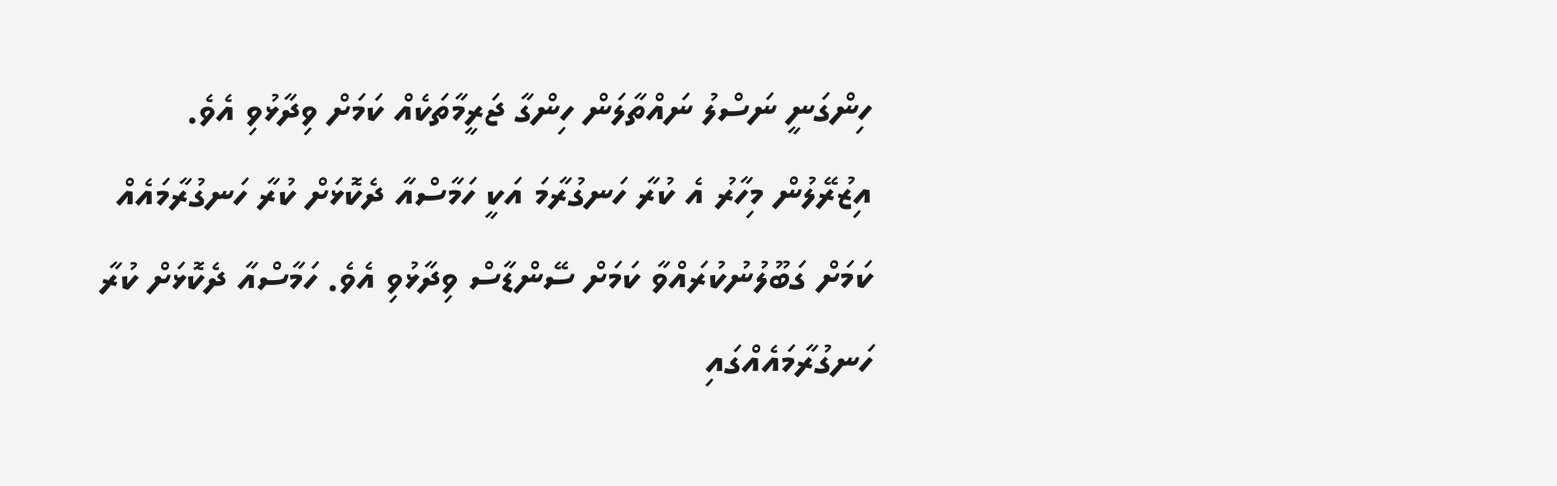ހިންގަނީ ނަސްލު ނައްތާލަން ހިންގާ ޖަރީމާތަކެއް ކަމަށް ވިދާޅުވި އެވެ.
އިޒުރޭލުން މިހާރު އެ ކުރާ ހަނގުރާމަ އަކީ ހަމާސްއާ ދެކޮޅަށް ކުރާ ހަނގުރާމައެއް ކަމަށް ގަބޫލުނުކުރައްވާ ކަމަށް ސޭންޑާސް ވިދާޅުވި އެވެ. ހަމާސްއާ ދެކޮޅަށް ކުރާ ހަނގުރާމައެއްގައި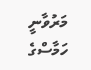މަރުވާނީ ހަމާސްގެ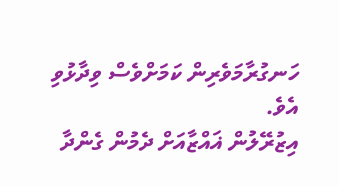ހަނގުރާމަވެރިން ކަމަށްވެސް ވިދާޅުވި އެވެ.
އިޒުރޭލުން ޣައްޒާއަށް ދެމުން ގެންދާ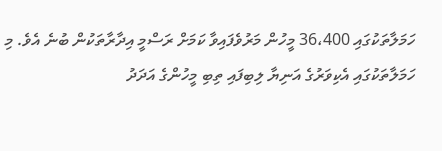ހަމަލާތަކުގައި 36،400 މީހުން މަރުވެފައިވާ ކަމަށް ރަސްމީ އިދާރާތަކުން ބުނެ އެވެ. މި ހަމަލާތަކުގައި އެކިވަރުގެ އަނިޔާ ލިބިފައި ތިބި މީހުންގެ އަދަދު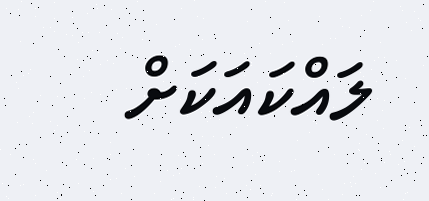ލައްކައަކަށް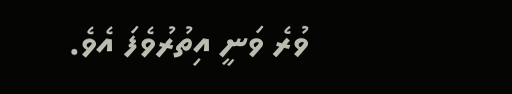ވުރެ ވަނީ އިތުރުވެފަ އެވެ.